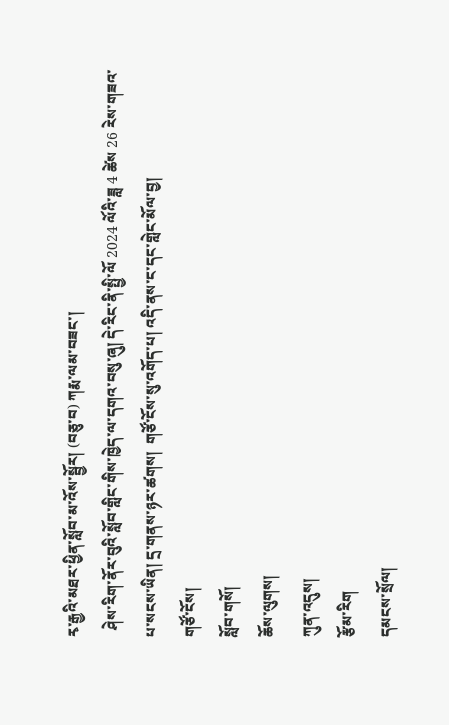རྭ་རྒྱའི་མཐར་ཕྱིན་སློབ་མ་འོས་སྦྱོར། (བཅུ་བ) ཀརྨ་ལམ་བཟང་།
  ཤེས་རིག་ནོར་བུའི་སློབ་གླིང་གིས་ཁྱེད་ལ་དགའ་བསུ་ཞུ། དེ་རིང་ནི་སྤྱི་ལོ 2024 ལོའི་ཟླ 4 ཚེས 26 རེས་གཟའ་པ་སངས་ཡིན། དྲ་གནས་ཉར་ཚགས།  གཙོ་ངོས་སུ་འགོད་པ། འདི་ནས་ང་དང་གླེང་མོལ་བྱ།
གཙོ་ངོས།
སློབ་གསོ།
ཆོས་ལུགས།
ཀུན་འདུས།
རྩོམ་རིག
དམངས་སྲོལ།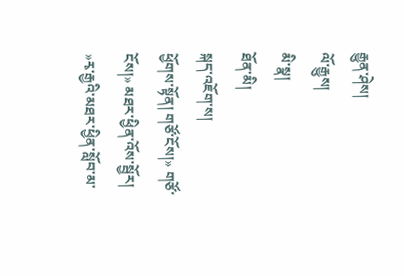རྒྱུན་ཤེས།
ལོ་རྒྱུས།
མི་སྣ།
ཐོན་མི།
སྐད་འཇོག་ས།
ཕྱོགས་སྟོན། གཙོ་ངོས།» གཙོ་ངོས།» མཐར་ཕྱིན་འོས་སྦྱོར། »རྭ་རྒྱའི་མཐར་ཕྱིན་སློབ་མ་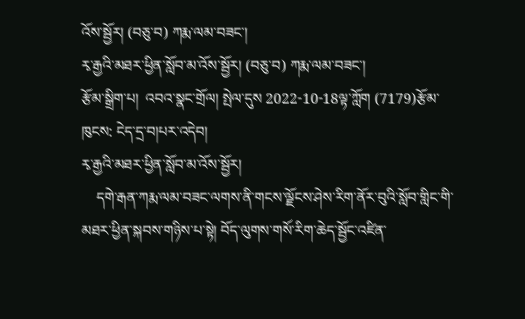འོས་སྦྱོར། (བཅུ་བ) ཀརྨ་ལམ་བཟང་།
རྭ་རྒྱའི་མཐར་ཕྱིན་སློབ་མ་འོས་སྦྱོར། (བཅུ་བ) ཀརྨ་ལམ་བཟང་།
རྩོམ་སྒྲིག་པ།  འབའ་སྣང་གྲོལ། སྤེལ་དུས 2022-10-18ལྟ་ཀློག (7179)རྩོམ་ཁུངས: ངེད་དྲ་བ།པར་འདེབ།
རྭ་རྒྱའི་མཐར་ཕྱིན་སློབ་མ་འོས་སྦྱོར།
    དགེ་རྒན་ཀརྨ་ལམ་བཟང་ལགས་ནི་གངས་ལྗོངས་ཤེས་རིག་ནོར་བུའི་སློབ་གླིང་གི་མཐར་ཕྱིན་སྐབས་གཉིས་པ་སྟེ། བོད་ལུགས་གསོ་རིག་ཆེད་སྦྱོང་འཛིན་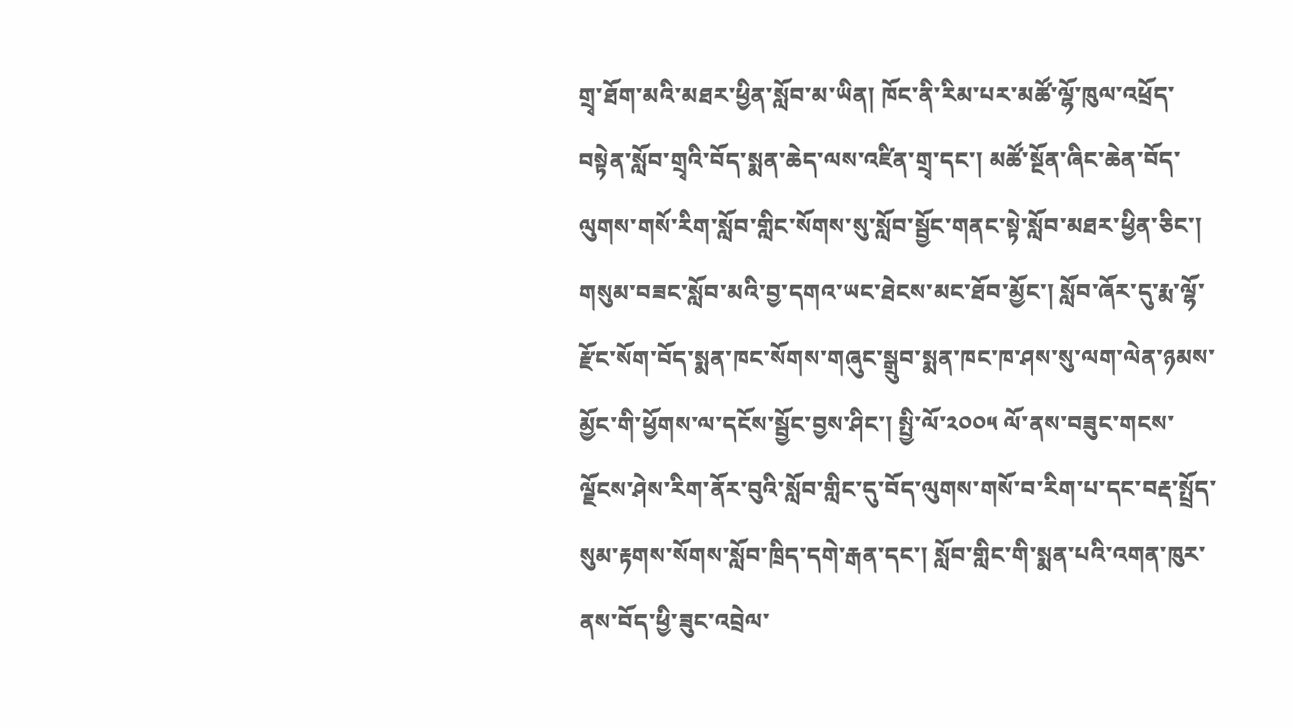གྲྭ་ཐོག་མའི་མཐར་ཕྱིན་སློབ་མ་ཡིན། ཁོང་ནི་རིམ་པར་མཚོ་ལྷོ་ཁུལ་འཕྲོད་བསྟེན་སློབ་གྲྭའི་བོད་སྨན་ཆེད་ལས་འཛིན་གྲྭ་དང་། མཚོ་སྔོན་ཞིང་ཆེན་བོད་ལུགས་གསོ་རིག་སློབ་གླིང་སོགས་སུ་སློབ་སྦྱོང་གནང་སྟེ་སློབ་མཐར་ཕྱིན་ཅིང་།   གསུམ་བཟང་སློབ་མའི་བྱ་དགའ་ཡང་ཐེངས་མང་ཐོབ་མྱོང་། སློབ་ཞོར་དུ་རྨ་ལྷོ་རྫོང་སོག་བོད་སྨན་ཁང་སོགས་གཞུང་སྒྲུབ་སྨན་ཁང་ཁ་ཤས་སུ་ལག་ལེན་ཉམས་མྱོང་གི་ཕྱོགས་ལ་དངོས་སྦྱོང་བྱས་ཤིང་། སྤྱི་ལོ་༢༠༠༥ ལོ་ནས་བཟུང་གངས་ལྗོངས་ཤེས་རིག་ནོར་བུའི་སློབ་གླིང་དུ་བོད་ལུགས་གསོ་བ་རིག་པ་དང་བརྡ་སྤྲོད་སུམ་རྟགས་སོགས་སློབ་ཁྲིད་དགེ་རྒན་དང་། སློབ་གླིང་གི་སྨན་པའི་འགན་ཁུར་ནས་བོད་ཕྱི་ཟུང་འབྲེལ་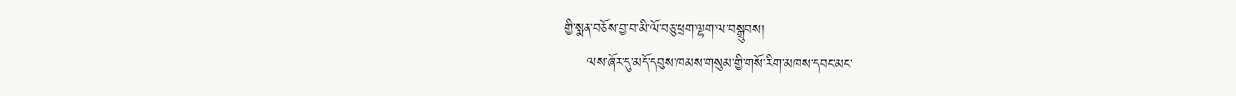གྱི་སྨན་བཅོས་བྱ་བ་མི་ལོ་བཅུ་ཕྲག་ལྷག་ལ་བསྒྲུབས།
     ལས་ཞོར་དུ་མདོ་དབུས་ཁམས་གསུམ་གྱི་གསོ་རིག་མཁས་དབང་མང་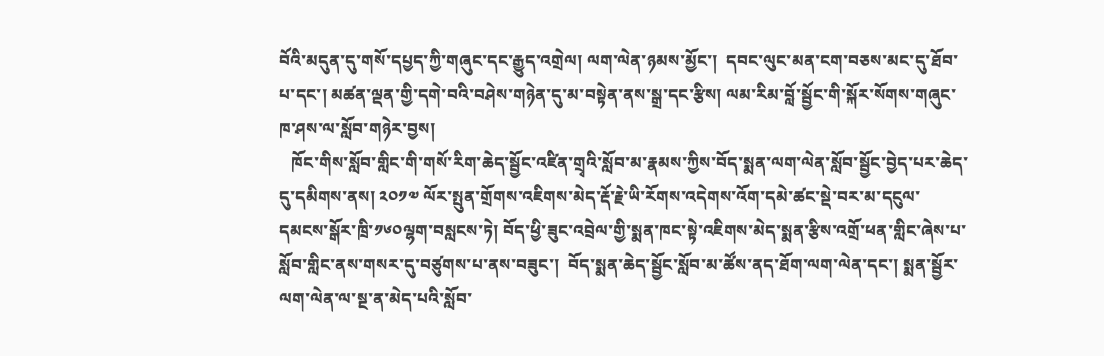བོའི་མདུན་དུ་གསོ་དཔྱད་ཀྱི་གཞུང་དང་རྒྱུད་འགྲེལ། ལག་ལེན་ཉམས་མྱོང་།  དབང་ལུང་མན་ངག་བཅས་མང་དུ་ཐོབ་པ་དང་། མཚན་ལྡན་གྱི་དགེ་བའི་བཤེས་གཉེན་དུ་མ་བསྟེན་ནས་སྒྲ་དང་རྩིས། ལམ་རིམ་བློ་སྦྱོང་གི་སྐོར་སོགས་གཞུང་ཁ་ཤས་ལ་སློབ་གཉེར་བྱས།
   ཁོང་གིས་སློབ་གླིང་གི་གསོ་རིག་ཆེད་སྦྱོང་འཛིན་གྲྭའི་སློབ་མ་རྣམས་ཀྱིས་བོད་སྨན་ལག་ལེན་སློབ་སྦྱོང་བྱེད་པར་ཆེད་དུ་དམིགས་ནས། ༢༠༡༧ ལོར་སྤུན་གྲོགས་འཇིགས་མེད་རྡོ་རྗེ་ཡི་རོགས་འདེགས་འོག་དམེ་ཚང་སྡེ་བར་མ་དངུལ་དམངས་སྒོར་ཁྲི་༡༦༠ལྷག་བསླངས་ཏེ། བོད་ཕྱི་ཟུང་འབྲེལ་གྱི་སྨན་ཁང་སྟེ་འཇིགས་མེད་སྨན་རྩིས་འགྲོ་ཕན་གླིང་ཞེས་པ་སློབ་གླིང་ནས་གསར་དུ་བཙུགས་པ་ནས་བཟུང་།  བོད་སྨན་ཆེད་སྦྱོང་སློབ་མ་ཚོས་ནད་ཐོག་ལག་ལེན་དང་། སྨན་སྦྱོར་ལག་ལེན་ལ་སྔ་ན་མེད་པའི་སློབ་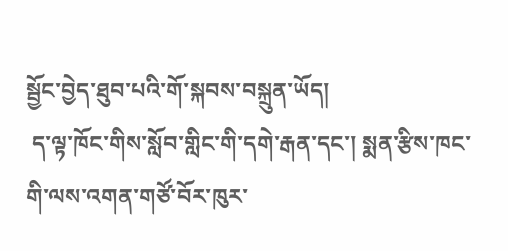སྦྱོང་བྱེད་ཐུབ་པའི་གོ་སྐབས་བསྐྲུན་ཡོད།
 ད་ལྟ་ཁོང་གིས་སློབ་གླིང་གི་དགེ་རྒན་དང་། སྨན་རྩིས་ཁང་གི་ལས་འགན་གཙོ་བོར་ཁུར་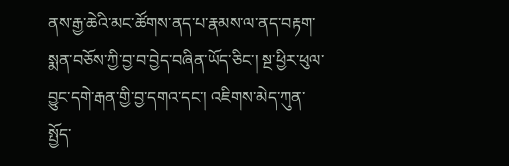ནས་རྒྱ་ཆེའི་མང་ཚོགས་ནད་པ་རྣམས་ལ་ནད་བརྟག་སྨན་བཅོས་ཀྱི་བྱ་བ་བྱེད་བཞིན་ཡོད་ཅིང་། སྔ་ཕྱིར་ཕུལ་བྱུང་དགེ་རྒན་གྱི་བྱ་དགའ་དང་། འཇིགས་མེད་ཀུན་སྤྱོད་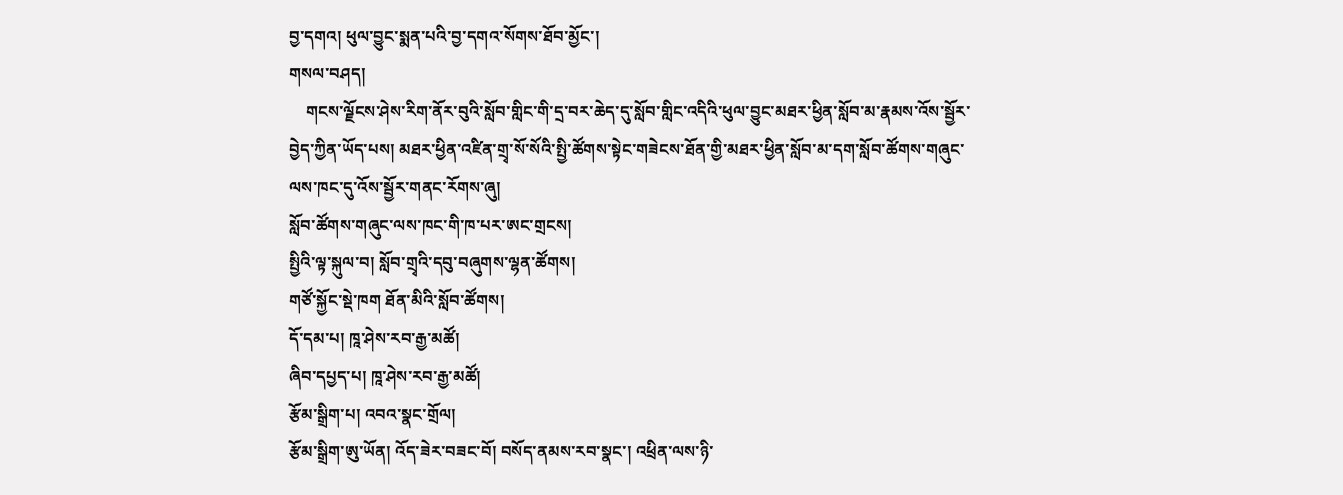བྱ་དགའ། ཕུལ་བྱུང་སྨན་པའི་བྱ་དགའ་སོགས་ཐོབ་མྱོང་།
གསལ་བཤད།
    གངས་ལྗོངས་ཤེས་རིག་ནོར་བུའི་སློབ་གླིང་གི་དྲ་བར་ཆེད་དུ་སློབ་གླིང་འདིའི་ཕུལ་བྱུང་མཐར་ཕྱིན་སློབ་མ་རྣམས་འོས་སྦྱོར་བྱེད་ཀྱིན་ཡོད་པས། མཐར་ཕྱིན་འཛིན་གྲྭ་སོ་སོའི་སྤྱི་ཚོགས་སྟེང་གཟེངས་ཐོན་གྱི་མཐར་ཕྱིན་སློབ་མ་དག་སློབ་ཚོགས་གཞུང་ལས་ཁང་དུ་འོས་སྦྱོར་གནང་རོགས་ཞུ།
སློབ་ཚོགས་གཞུང་ལས་ཁང་གི་ཁ་པར་ཨང་གྲངས།
སྤྱིའི་ལྟ་སྐུལ་བ། སློབ་གྲྭའི་དབུ་བཞུགས་ལྷན་ཚོགས།
གཙོ་སྐྱོང་སྡེ་ཁག ཐོན་མིའི་སློབ་ཚོགས།
དོ་དམ་པ། ཁཱ་ཤེས་རབ་རྒྱ་མཚོ།
ཞིབ་དཔྱད་པ། ཁཱ་ཤེས་རབ་རྒྱ་མཚོ།
རྩོམ་སྒྲིག་པ། འབའ་སྣང་གྲོལ།
རྩོམ་སྒྲིག་ཨུ་ཡོན། འོད་ཟེར་བཟང་བོ། བསོད་ནམས་རབ་སྣང་། འཕྲིན་ལས་ཉི་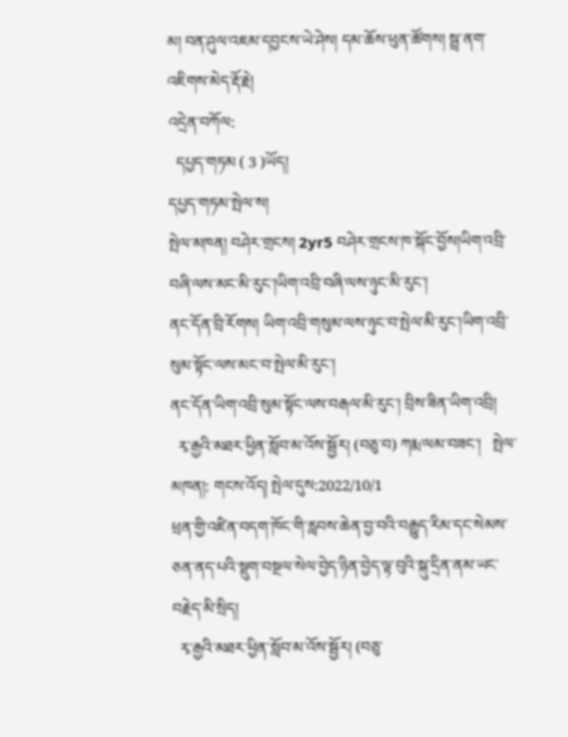མ། བན་ཤུལ་འཇམ་དབྱངས་ཡེ་ཤེས། དམ་ཆོས་ཕུན་ཚོགས། སྦྲ་ནག་འཇིགས་མེད་རྡོ་རྗེ།
འདྲེན་བཀོལ:
  དཔྱད་གཏམ ( 3 )ཡོད།
དཔྱད་གཏམ་སྤེལ་ས།
སྤེལ་མཁན། བཤེར་གྲངས། 2yr5 བཤེར་གྲངས་ཁ་སྐོང་བྱོས།ཡིག་འབྲི་བཞི་ལས་མང་མི་རུང་།ཡིག་འབྲི་བཞི་ལས་ཉུང་མི་རུང་།
ནང་དོན་བྲི་རོགས། ཡིག་འབྲི་གསུམ་ལས་ཉུང་བ་སྤེལ་མི་རུང་།ཡིག་འབྲི་སུམ་སྟོང་ལས་མང་བ་སྤེལ་མི་རུང་།
ནང་དོན་ཡིག་འབྲི་སུམ་སྟོང་ལས་བརྒལ་མི་རུང་། བྲིས་ཟིན་ཡིག་འབྲི།
  རྭ་རྒྱའི་མཐར་ཕྱིན་སློབ་མ་འོས་སྦྱོར། (བཅུ་བ) ཀརྨ་ལམ་བཟང་།   སྤེལ་མཁན།: གངས་འོད། སྤེལ་དུས:2022/10/1
ཕྲན་གྱི་འཛིན་བདག་ཁོང་གི་རླབས་ཆེན་བྱ་བའི་བརྒྱུད་རིམ་དང་སེམས་ཅན་ནད་པའི་སྡུག་བསྔལ་སེལ་བྱེད་ཉིན་བྱེད་ལྟ་བུའི་སྐུ་དྲིན་ནམ་ཡང་བརྗེད་མི་སྲིད།
  རྭ་རྒྱའི་མཐར་ཕྱིན་སློབ་མ་འོས་སྦྱོར། (བཅུ་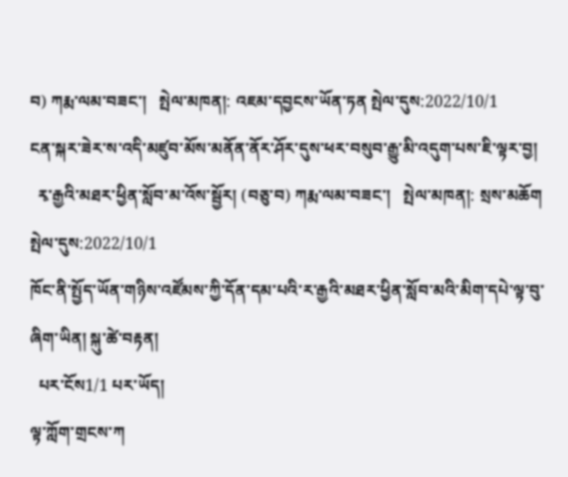བ) ཀརྨ་ལམ་བཟང་།   སྤེལ་མཁན།: འཇམ་དབྱངས་ཡོན་ཏན སྤེལ་དུས:2022/10/1
ངན་སྐར་ཟེར་ས་འདི་མཛུབ་མོས་མནོན་ནོར་ཤོར་དུས་ཕར་བསུབ་རྒྱུ་མི་འདུག་པས་ཇི་ལྟར་བྱ།
  རྭ་རྒྱའི་མཐར་ཕྱིན་སློབ་མ་འོས་སྦྱོར། (བཅུ་བ) ཀརྨ་ལམ་བཟང་།   སྤེལ་མཁན།: སྲས་མཆོག སྤེལ་དུས:2022/10/1
ཁོང་ནི་སྤྱོད་ཡོན་གཉིས་འཛོམས་ཀྱི་དོན་དམ་པའི་ར་རྒྱའི་མཐར་ཕྱིན་སློབ་མའི་མིག་དཔེ་ལྟ་བུ་ཞིག་ཡིན། སྐུ་ཚེ་བརྟན།
  པར་ངོས1/1 པར་ཡོད།
ལྟ་ཀློག་གྲངས་ཀ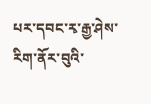པར་དབང་རྭ་རྒྱ་ཤེས་རིག་ནོར་བུའི་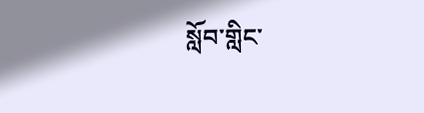སློབ་གླིང་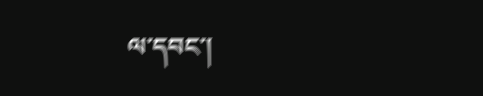ལ་དབང་།